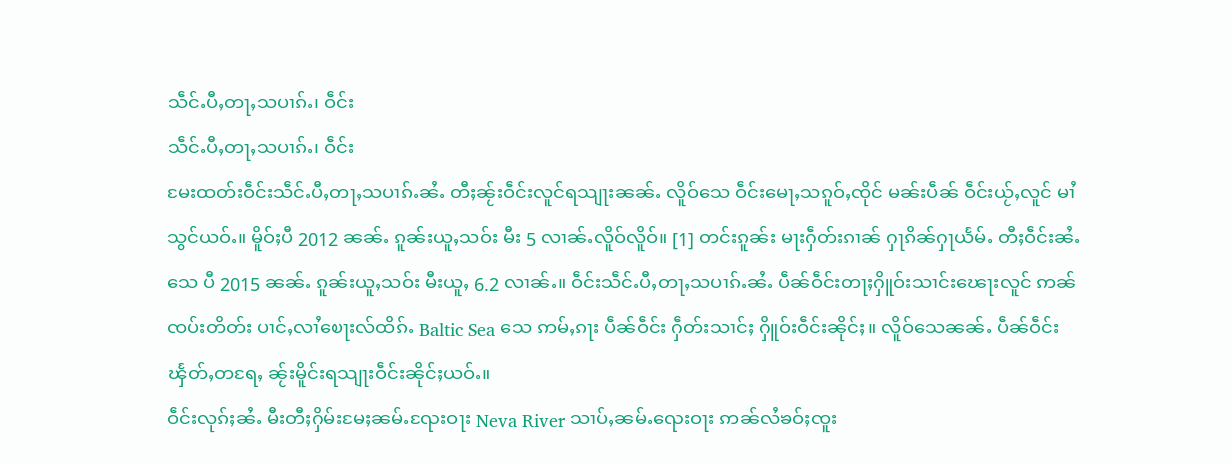သဵင်ႉပီႇတႃႇသပၢၵ်ႉ၊ ဝဵင်း
သဵင်ႉပီႇတႃႇသပၢၵ်ႉ၊ ဝဵင်း
မႄးထတ်းဝဵင်းသဵင်ႉပီႇတႃႇသပၢၵ်ႉၼႆႉ တီႈၼႂ်းဝဵင်းလူင်ရသျႃးၼၼ်ႉ လိူဝ်သေ ဝဵင်းမေႃႇသၵူဝ်ႇၸိုင် မၼ်းပဵၼ် ဝဵင်းယႂ်ႇလူင် မၢႆသွင်ယဝ်ႉ။ မိူဝ်ႈပီ 2012 ၼၼ်ႉ ၵူၼ်းယူႇသဝ်း မီး 5 လၢၼ်ႉလိူဝ်လိူဝ်။ [1] တင်းၵူၼ်း မႃးႁဵတ်းၵၢၼ် ႁႃၵိၼ်ႁႃယႅမ်ႉ တီႈဝဵင်းၼႆႉသေ ပီ 2015 ၼၼ်ႉ ၵူၼ်းယူႇသဝ်း မီးယူႇ 6.2 လၢၼ်ႉ။ ဝဵင်းသဵင်ႉပီႇတႃႇသပၢၵ်ႉၼႆႉ ပဵၼ်ဝဵင်းတႃႈႁိူဝ်းသၢင်းၽေႃးလူင် ဢၼ်ၸပ်းတိတ်း ပၢင်ႇလၢႆၿေႃးလ်ထိၵ်ႉ Baltic Sea သေ ဢမ်ႇၵႃး ပဵၼ်ဝဵင်း ႁဵတ်းသၢင်ႈ ႁိူဝ်းဝဵင်းၼိုင်ႈ။ လိူဝ်သေၼၼ်ႉ ပဵၼ်ဝဵင်းၾႅတ်ႇတရႄႇ ၼႂ်းမိူင်းရသျႃးဝဵင်းၼိုင်ႈယဝ်ႉ။
ဝဵင်းလုၵ်ႈၼႆႉ မီးတီႈႁိမ်းမႄႈၼမ်ႉၺႄးဝႃး Neva River သၢပ်ႇၼမ်ႉၺေးဝႃး ဢၼ်လႆၶဝ်ႈၸူး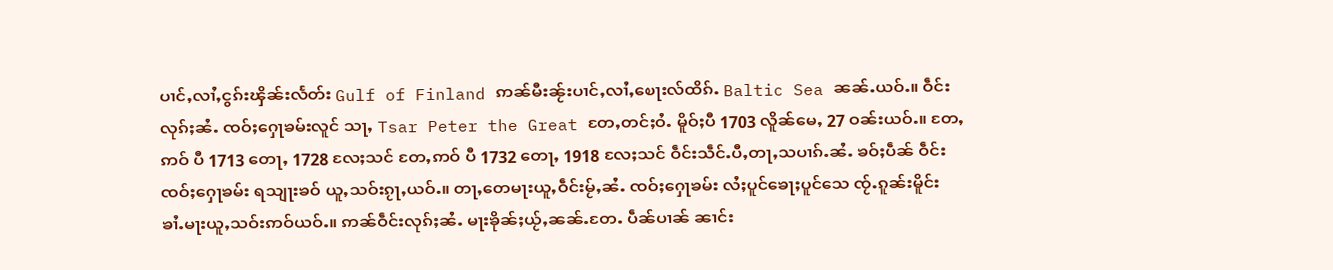ပၢင်ႇလၢႆႇငွၵ်းၾိၼ်းလႅတ်း Gulf of Finland ဢၼ်မီးၼႂ်းပၢင်ႇလၢႆႇၿေႃးလ်ထိၵ်ႉ Baltic Sea ၼၼ်ႉယဝ်ႉ။ ဝဵင်းလုၵ်ႈၼႆႉ ၸဝ်ႈႁေႃၶမ်းလူင် သႃႇ Tsar Peter the Great တႄႇတင်ႈဝႆႉ မိူဝ်ႈပီ 1703 လိူၼ်မေႇ 27 ဝၼ်းယဝ်ႉ။ တႄႇဢဝ် ပီ 1713 တေႃႇ 1728 လႄႈသင် တႄႇဢဝ် ပီ 1732 တေႃႇ 1918 လႄႈသင် ဝဵင်းသဵင်ႉပီႇတႃႇသပၢၵ်ႉၼႆႉ ၶဝ်ႈပဵၼ် ဝဵင်းၸဝ်ႈႁေႃၶမ်း ရသျႃးၶဝ် ယူႇသဝ်းၵႂႃႇယဝ်ႉ။ တႃႇတေမႃးယူႇဝဵင်းမႂ်ႇၼႆႉ ၸဝ်ႈႁေႃၶမ်း လႆႈပူင်ၶေႃႈပူင်သေ ၸႂ်ႉၵူၼ်းမိူင်း ၶၢႆႉမႃးယူႇသဝ်းဢဝ်ယဝ်ႉ။ ဢၼ်ဝဵင်းလုၵ်ႈၼႆႉ မႃးၶိုၼ်ႈယႂ်ႇၼၼ်ႉတႄႉ ပဵၼ်ပၢၼ် ၼၢင်း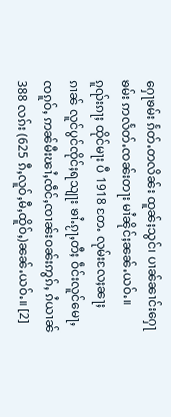ႁေႃၶမ်း ၵႅတ်ႉတလိၼ်း ထူၼ်ႈသွင်၊ ပၢၼ်ၼၢင်းႁေႃၶမ်း ဢလႅတ်ႉၸၼ်းတႃး မၢႆၼိုင်ႈၼၼ်ႉယဝ်ႉ။ ၵူၺ်းၵႃႈ ထိုင်မႃး ပီ 1918 တႄႉ လုမ်းလႄႈၼႃႈၵၢၼ် လူင်ပွင်ၸိုင်ႈရသျႃး ၶၢႆႉၵႂႃႇတီႈ ဝဵင်းလူင်မေႃႇၸၵူဝ်ႇ ဢၼ်မီးၽၢႆႇၸဵင်ႇၸၢၼ်းဝၼ်းဢွၵ်ႇ ၵႆယၢၼ် 388 လၵ်း (625 ၵီႇလူဝ်ႇမီႇထိူဝ်ႇ)ၼၼ်ႉယဝ်ႉ။ [2]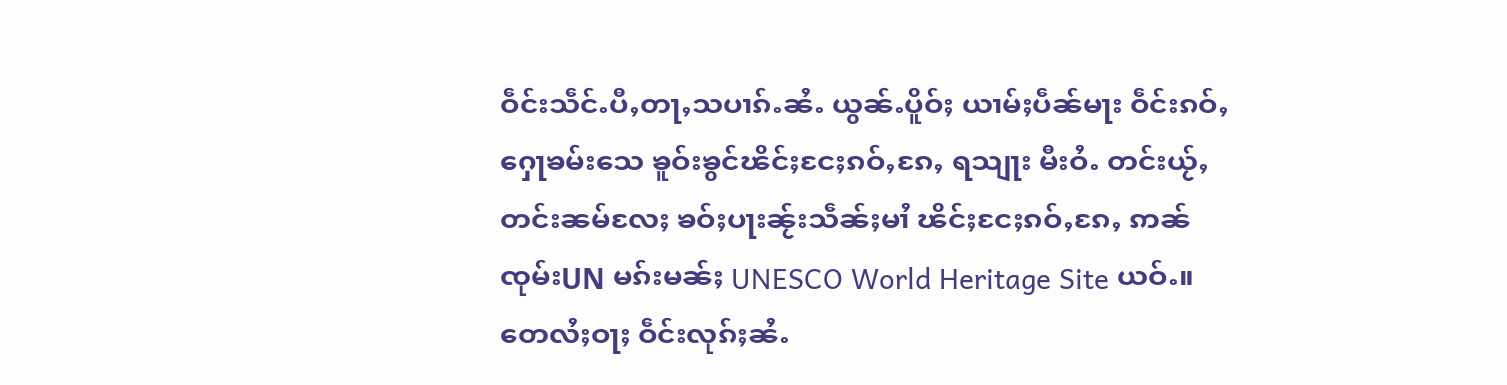ဝဵင်းသဵင်ႉပီႇတႃႇသပၢၵ်ႉၼႆႉ ယွၼ်ႉပိူဝ်ႈ ယၢမ်ႈပဵၼ်မႃး ဝဵင်းၵဝ်ႇႁေႃၶမ်းသေ ၶူဝ်းၶွင်ၽိင်ႈငႄႈၵဝ်ႇၵႄႇ ရသျႃး မီးဝႆႉ တင်းယႂ်ႇတင်းၼမ်လႄႈ ၶဝ်ႈပႃးၼႂ်းသဵၼ်ႈမၢႆ ၽိင်ႈငႄႈၵဝ်ႇၵႄႇ ဢၼ်ၸုမ်းUN မၵ်းမၼ်ႈ UNESCO World Heritage Site ယဝ်ႉ။ တေလႆႈဝႃႈ ဝဵင်းလုၵ်ႈၼႆႉ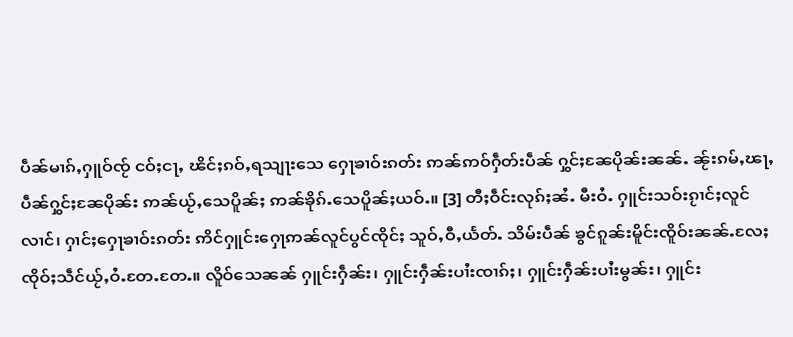ပဵၼ်မၢၵ်ႇႁူဝ်ၸႂ် ငဝ်ႈငႃႇ ၽိင်ႈၵဝ်ႇရသျႃးသေ ႁေႃၶၢဝ်းၵတ်း ဢၼ်ဢဝ်ႁဵတ်းပဵၼ် ႁွင်ႈၼႄပိုၼ်းၼၼ်ႉ ၼႂ်းၵမ်ႇၽႃႇ ပဵၼ်ႁွင်ႈၼႄပိုၼ်း ဢၼ်ယႂ်ႇသေပိူၼ်ႈ ဢၼ်ၶိုၵ်ႉသေပိူၼ်ႈယဝ်ႉ။ [3] တီႈဝဵင်းလုၵ်ႈၼႆႉ မီးဝႆႉ ႁူင်းသဝ်းၵႂၢင်ႈလူင်လၢင်၊ ႁၢင်ႈႁေႃၶၢဝ်းၵတ်း ဢိင်ႁူင်းႁေႃဢၼ်လူင်ပွင်ၸိုင်ႈ သူဝ်ႇဝီႇယႅတ်ႉ သိမ်းပဵၼ် ၶွင်ၵူၼ်းမိူင်းၸိူဝ်းၼၼ်ႉလႄႈ ၸိုဝ်ႈသဵင်ယႂ်ႇဝႆႉတႄႉတႄႉ။ လိူဝ်သေၼၼ် ႁူင်းႁဵၼ်း၊ ႁူင်းႁဵၼ်းပၢႆးၸၢၵ်ႈ၊ ႁူင်းႁဵၼ်းပၢႆးမွၼ်း၊ ႁူင်း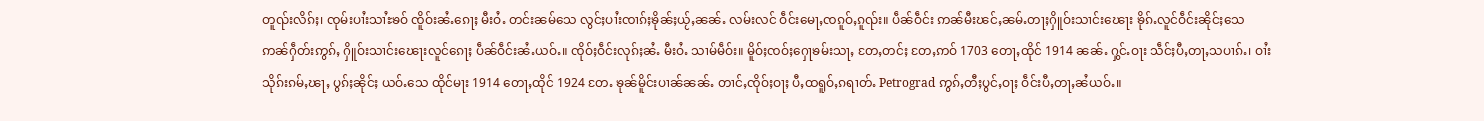တူၺ်းလိၵ်ႈ၊ ၸုမ်းပၢႆးသၢႆႊၶဝ် ၸိူဝ်းၼႆႉၵေႃႈ မီးဝႆႉ တင်းၼမ်သေ လွင်ႈပၢႆးၸၢၵ်ႈၶိုၼ်ႈယႂ်ႇၼၼ်ႉ လမ်းလင် ဝဵင်းမေႃႇၸၵူဝ်ႇၵူၺ်း။ ပဵၼ်ဝဵင်း ဢၼ်မီးၽင်ႇၼမ်ႉတႃႈႁိူဝ်းသၢင်းၽေႃး ၶိုၵ်ႉလူင်ဝဵင်းၼိုင်ႈသေ ဢၼ်ႁဵတ်းဢွၵ်ႇ ႁိူဝ်းသၢင်းၽေႃးလူင်ၵေႃႈ ပဵၼ်ဝဵင်းၼႆႉယဝ်ႉ။ ၸိုဝ်ႈဝဵင်းလုၵ်ႈၼႆႉ မီးဝႆႉ သၢမ်မဵဝ်း။ မိူဝ်ႈၸဝ်ႈႁေႃၶမ်းသႃႇ တႄႇတင်ႈ တႄႇဢဝ် 1703 တေႃႇထိုင် 1914 ၼၼ်ႉ ႁွင်ႉဝႃး သဵင်ႈပီႇတႃႇသပၢၵ်ႉ၊ ဝၢႆးသိုၵ်းၵမ်ႇၽႃႇ ပွၵ်ႈၼိုင်ႈ ယဝ်ႉသေ ထိုင်မႃး 1914 တေႃႇထိုင် 1924 တႄႉ ၶုၼ်မိူင်းပၢၼ်ၼၼ်ႉ တၢင်ႇၸိုဝ်ႈဝႃႈ ပီႇထရူဝ်ႇၵရၢတ်ႉ Petrograd ဢွၵ်ႇတီႈပွင်ႇဝႃႈ ဝဵင်းပီႇတႃႇၼႆယဝ်ႉ။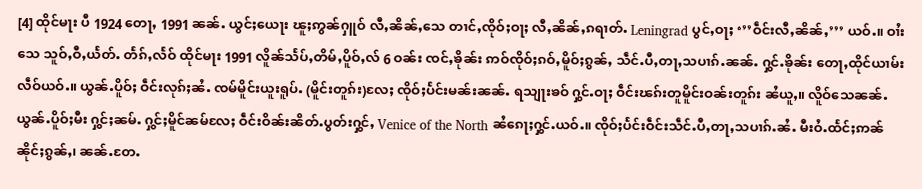[4] ထိုင်မႃး ပီ 1924 တေႃႇ 1991 ၼၼ်ႉ ယွင်ႈယေႃး ၽူႈဢွၼ်ႁူဝ် လီႇၼိၼ်ႇသေ တၢင်ႇၸိုဝ်ႈဝႃႈ လီႇၼိၼ်ႇၵရၢတ်ႉ Leningrad ပွင်ႇဝႃႈ ‘’’ဝဵင်းလီႇၼိၼ်ႇ’’’ ယဝ်ႉ။ ဝၢႆးသေ သူဝ်ႇဝီႇယႅတ်ႉ တႅၵ်ႇလႅဝ် ထိုင်မႃး 1991 လိူၼ်သႅပ်ႇတိမ်ႇပိူဝ်ႇလ် 6 ဝၼ်း ၸင်ႇၶိုၼ်း ဢဝ်ၸိုဝ်ႈၵဝ်ႇမိူဝ်ႈၵွၼ်ႇ သဵင်ႉပီႇတႃႇသပၢၵ်ႉၼၼ်ႉ ႁွင်ႉၶိုၼ်း တေႃႇထိုင်ယၢမ်းလဵဝ်ယဝ်ႉ။ ယွၼ်ႉပိူဝ်ႈ ဝဵင်းလုၵ်ႈၼႆႉ ၸမ်မိူင်းယူးရူပ်ႉ (မိူင်းတူၵ်း)လႄႈ ၸိုဝ်ႈပႅင်းမၼ်းၼၼ်ႉ ရသျႃးၶဝ် ႁွင်ႉဝႃႈ ဝဵင်းၽၵ်းတူမိူင်းဝၼ်းတူၵ်း ၼႆယူႇ။ လိူဝ်သေၼၼ်ႉ ယွၼ်ႉပိူဝ်ႈမီး ႁွင်ႈၼမ်ႉ ႁွင်ႈမိူင်ၼမ်လႄႈ ဝဵင်းဝိၼ်းၼိတ်ႉပွတ်းႁွင်ႇ Venice of the North ၼႆၵေႃႈႁွင်ႉယဝ်ႉ။ ၸိုဝ်ႈပႅင်းဝဵင်းသဵင်ႉပီႇတႃႇသပၢၵ်ႉၼႆႉ မီးဝႆႉထႅင်ႈဢၼ်ၼိုင်ႈၵွၼ်ႇ၊ ၼၼ်ႉတႄႉ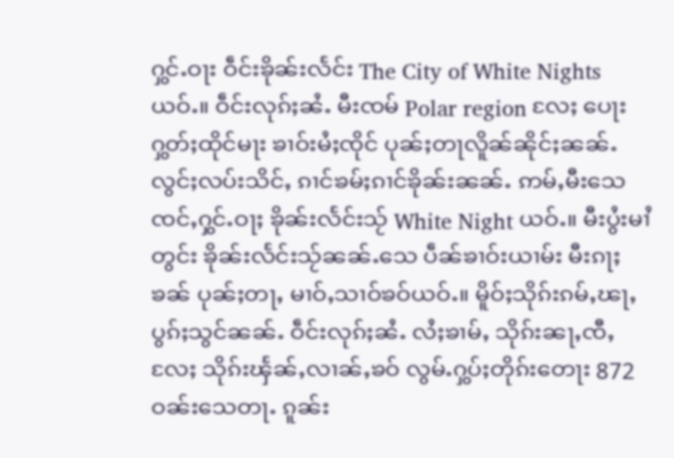ႁွင်ႉဝႃး ဝဵင်းၶိုၼ်းလႅင်း The City of White Nights ယဝ်ႉ။ ဝဵင်းလုၵ်ႈၼႆႉ မီးၸမ် Polar region လႄႈ ပေႃးႁွတ်ႈထိုင်မႃး ၶၢဝ်းမႆႈၸိုင် ပုၼ်ႈတႃလိူၼ်ၼိုင်ႈၼၼ်ႉ လွင်ႈလပ်းသိင်ႇ ၵၢင်ၶမ်ႈၵၢင်ၶိုၼ်းၼၼ်ႉ ဢမ်ႇမီးသေ ၸင်ႇႁွင်ႉဝႃႈ ၶိုၼ်းလႅင်းသႂ် White Night ယဝ်ႉ။ မီးပွႆးမၢႆတွင်း ၶိုၼ်းလႅင်းသႂ်ၼၼ်ႉသေ ပဵၼ်ၶၢဝ်းယၢမ်း မီးၵႃႈၶၼ် ပုၼ်ႈတႃႇ မၢဝ်ႇသၢဝ်ၶဝ်ယဝ်ႉ။ မိူဝ်ႈသိုၵ်းၵမ်ႇၽႃႇ ပွၵ်ႈသွင်ၼၼ်ႉ ဝဵင်းလုၵ်ႈၼႆႉ လႆႈၶၢမ်ႇ သိုၵ်းၼႃႇၸီႇလႄႈ သိုၵ်းၾႅၼ်ႇလၢၼ်ႇၶဝ် လွမ်ႉႁွပ်ႈတိုၵ်းတေႃး 872 ဝၼ်းသေတႃႉ ၵူၼ်း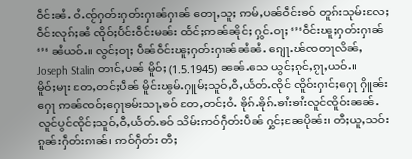ဝဵင်းၼႆႉ ဝႆႉၸႂ်ႁတ်းႁတ်းႁၢၼ်ႁၢၼ် တေႃႇသူႈ ဢမ်ႇပၼ်ဝဵင်းၶဝ် တူၵ်းသုမ်းလႄႈ ဝဵင်းလုၵ်ႈၼႆ ၸိုဝ်ႈပႅင်းဝဵင်းမၼ်း ထႅင်ႈဢၼ်ၼိုင်ႈ ႁွင်ႉဝႃႈ ‘’‘ဝဵင်းၽူႈႁတ်းႁၢၼ်‘’‘ ၼႆယဝ်ႉ။ လွင်ႈဝႃႈ ပဵၼ်ဝဵင်းၽူႈႁတ်းႁၢၼ်ၼႆၼႆႉ ၵျေႃႉၽ်ၸတႃလိၼ်ႇ Joseph Stalin တၢင်ႇပၼ် မိူဝ်ႈ (1.5.1945) ၼၼ်ႉသေ ယွင်ႈၵုင်ႇၵႂႃႇယဝ်ႉ။
မိူဝ်ႈမႃး တႄႇတင်ႈပဵၼ် မိူင်းၽွမ်ႉႁူမ်ႈသူဝ်ႇဝီႇယႅတ်ႉၸိုင် ၸိူဝ်းႁၢင်ႈႁေႃ ႁိူၼ်းႁေႃ ဢၼ်ၸဝ်ႈႁေႃၶမ်းသႃႇၶဝ် တႄႇတင်ႈဝႆႉ ၶိုၵ်ႉၶိုၵ်ႉၶၢႆးၶၢႆးလူင်ၸိူဝ်းၼၼ်ႉ လူင်ပွင်ၸိုင်ႈသူဝ်ႇဝီႇယႅတ်ႉၶဝ် သိမ်းဢဝ်ႁဵတ်းပဵၼ် ႁွင်ႈၼႄပိုၼ်း၊ တီႈယူႇသဝ်း ၵူၼ်းႁဵတ်းၵၢၼ်၊ ဢဝ်ႁဵတ်း တီႈ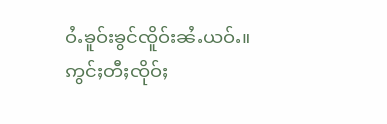ဝႆႉၶူဝ်းၶွင်ၸိူဝ်းၼႆႉယဝ်ႉ။ ဢွင်ႈတီႈၸိုဝ်ႈ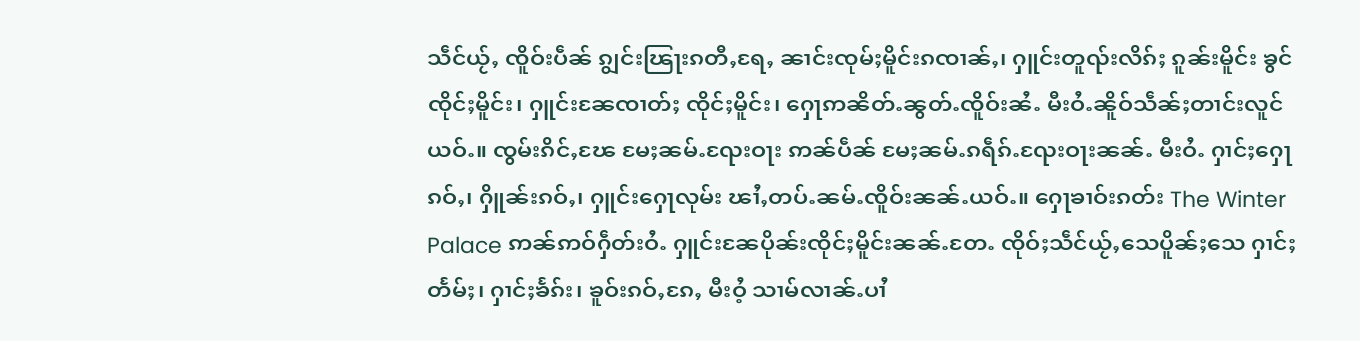သဵင်ယႂ်ႇ ၸိူဝ်းပဵၼ် ၵျွင်းၽြႃးၵတီႇရႄႇ ၼၢင်းၸုမ်ႈမိူင်းၵၸၢၼ်ႇ၊ ႁူင်းတူၺ်းလိၵ်ႈ ၵူၼ်းမိူင်း ၶွင်ၸိုင်ႈမိူင်း၊ ႁူင်းၼႄၸၢတ်ႈ ၸိုင်ႈမိူင်း၊ ႁေႃဢၼိတ်ႉၼွတ်ႉၸိူဝ်းၼႆႉ မီးဝႆႉၼိူဝ်သဵၼ်ႈတၢင်းလူင်ယဝ်ႉ။ ၸွမ်းၵိင်ႇၽႄ မႄႈၼမ်ႉၺႄးဝႃး ဢၼ်ပဵၼ် မႄႈၼမ်ႉၵရဵၵ်ႉၺႄးဝႃးၼၼ်ႉ မီးဝႆႉ ႁၢင်ႈႁေႃၵဝ်ႇ၊ ႁိူၼ်းၵဝ်ႇ၊ ႁူင်းႁေႃလုမ်း ၽၢႆႇတပ်ႉၼမ်ႉၸိူဝ်းၼၼ်ႉယဝ်ႉ။ ႁေႃၶၢဝ်းၵတ်း The Winter Palace ဢၼ်ဢဝ်ႁဵတ်းဝႆႉ ႁူင်းၼႄပိုၼ်းၸိုင်ႈမိူင်းၼၼ်ႉတႄႉ ၸိုဝ်ႈသဵင်ယႂ်ႇသေပိူၼ်ႈသေ ႁၢင်ႈတႅမ်ႈ၊ ႁၢင်ႈၶႅၵ်း၊ ၶူဝ်းၵဝ်ႇၵႄႇ မီးဝႆ့ သၢမ်လၢၼ်ႉပၢႆ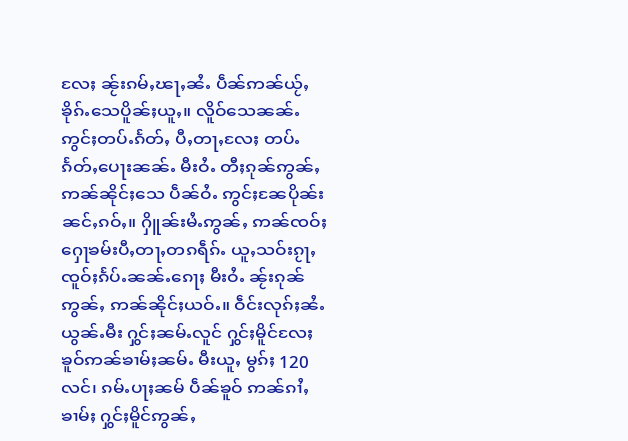လႄႈ ၼႂ်းၵမ်ႇၽႃႇၼႆႉ ပဵၼ်ဢၼ်ယႂ်ႇၶိုၵ်ႉသေပိူၼ်ႈယူႇ။ လိူဝ်သေၼၼ်ႉ ဢွင်ႈတပ်ႉၵႅတ်ႇ ပီႇတႃႇလႄႈ တပ်ႉၵႅတ်ႇပေႃးၼၼ်ႉ မီးဝႆႉ တီႈၵုၼ်ဢွၼ်ႇဢၼ်ၼိုင်ႈသေ ပဵၼ်ဝႆႉ ဢွင်ႈၼႄပိုၼ်းၼင်ႇၵဝ်ႇ။ ႁိူၼ်းမႆႉဢွၼ်ႇ ဢၼ်ၸဝ်ႈႁေႃၶမ်းပီႇတႃႇတၵရဵၵ်ႉ ယူႇသဝ်းၵႂႃႇ ၸူဝ်ႈၵႅပ်ႉၼၼ်ႉၵေႃႈ မီးဝႆႉ ၼႂ်းၵုၼ်ဢွၼ်ႇ ဢၼ်ၼိုင်ႈယဝ်ႉ။ ဝဵင်းလုၵ်ႈၼႆႉ ယွၼ်ႉမီး ႁွင်ႈၼမ်ႉလူင် ႁွင်ႈမိူင်လႄႈ ၶူဝ်ဢၼ်ၶၢမ်ႈၼမ်ႉ မီးယူႇ မွၵ်ႈ 120 လင်၊ ၵမ်ႉပႃႈၼမ် ပဵၼ်ၶူဝ် ဢၼ်ၵၢႆႇၶၢမ်ႈ ႁွင်ႈမိူင်ဢွၼ်ႇ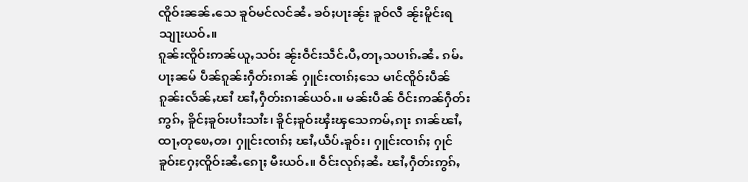ၸိူဝ်းၼၼ်ႉသေ ၶူဝ်မင်လင်ၼႆႉ ၶဝ်ႈပႃးၼႂ်း ၶူဝ်လီ ၼႂ်းမိူင်းရသျႃးယဝ်ႉ။
ၵူၼ်းၸိူဝ်းဢၼ်ယူႇသဝ်း ၼႂ်းဝဵင်းသဵင်ႉပီႇတႃႇသပၢၵ်ႉၼႆႉ ၵမ်ႉပႃႈၼမ် ပဵၼ်ၵူၼ်းႁဵတ်းၵၢၼ် ႁူင်းၸၢၵ်ႈသေ မၢင်ၸိူဝ်းပဵၼ် ၵူၼ်းလႅၼ်ႇၽၢႆ ၽၢႆႇႁဵတ်းၵၢၼ်ယဝ်ႉ။ မၼ်းပဵၼ် ဝဵင်းဢၼ်ႁဵတ်းဢွၵ်ႇ ၶိူင်ႈၶူဝ်းပၢႆးသၢႆႊ၊ ၶိူင်ႈၶူဝ်းၾႆးၾသေဢမ်ႇၵႃး ၵၢၼ်ၽၢႆႇထႃႇတုၿေႇၻ၊ ႁူင်းၸၢၵ်ႈ ၽၢႆႇယဵပ်ႉၶူဝ်း၊ ႁူင်းၸၢၵ်ႈ ႁုင်ၶူဝ်းႁႄႈၸိူဝ်းၼႆႉၵေႃႈ မီးယဝ်ႉ။ ဝဵင်းလုၵ်ႈၼႆႉ ၽၢႆႇႁဵတ်းဢွၵ်ႇ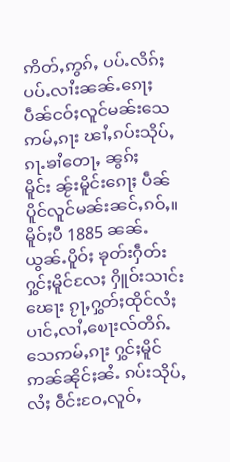ဢိတ်ႇဢွၵ်ႇ ပပ်ႉလိၵ်ႈပပ်ႉလၢႆးၼၼ်ႉၵေႃႈ ပဵၼ်ငဝ်ႈလူင်မၼ်းသေ ဢမ်ႇၵႃး ၽၢႆႇၵပ်းသိုပ်ႇ ၵႃႉၶၢႆတေႃႇ ၼွၵ်ႈမိူင်း ၼႂ်းမိူင်းၵေႃႈ ပဵၼ်ပိူင်လူင်မၼ်းၼင်ႇၵဝ်ႇ။ မိူဝ်ႈပီ 1885 ၼၼ်ႉ ယွၼ်ႉပိူဝ်ႈ ၶုတ်းႁဵတ်း ႁွင်ႈမိူင်လႄႈ ႁိူဝ်းသၢင်းၽေႃး ၵႂႃႇႁွတ်ႈထိုင်လႆႈ ပၢင်ႇလၢႆႇၿေႃးလ်တိၵ်ႉသေဢမ်ႇၵႃး ႁွင်ႈမိူင်ဢၼ်ၼိုင်ႈၼႆႉ ၵပ်းသိုပ်ႇလႆႈ ဝဵင်းဝႄႇလူဝ်ႇ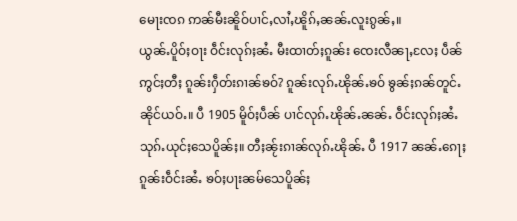မေႃးၸၵ ဢၼ်မီးၼိူဝ်ပၢင်ႇလၢႆႇၽိူၵ်ႇၼၼ်ႉလူးၵွၼ်ႇ။
ယွၼ်ႉပိူဝ်ႈဝႃး ဝဵင်းလုၵ်ႈၼႆႉ မီးထၢတ်ႈၵူၼ်း ၸေးလီၼႃႇလႄႈ ပဵၼ်ဢွင်ႈတီႈ ၵူၼ်းႁဵတ်းၵၢၼ်ၶဝ်? ၵူၼ်းလုၵ်ႉၽိုၼ်ႉၶဝ် ၶွၼ်ႈၵၼ်တူင်ႉၼိုင်ယဝ်ႉ။ ပီ 1905 မိူဝ်ႈပဵၼ် ပၢင်လုၵ်ႉၽိုၼ်ႉၼၼ်ႉ ဝဵင်းလုၵ်ႈၼႆႉ သုၵ်ႉယုင်ႈသေပိူၼ်ႈ။ တီႈၼႂ်းၵၢၼ်လုၵ်ႉၽိုၼ်ႉ ပီ 1917 ၼၼ်ႉၵေႃႈ ၵူၼ်းဝဵင်းၼႆႉ ၶဝ်ႈပႃးၼမ်သေပိူၼ်ႈ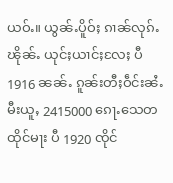ယဝ်ႉ။ ယွၼ်ႉပိူဝ်ႈ ၵၢၼ်လုၵ်ႉၽိုၼ်ႉ ယုင်ႈယၢင်ႈလႄႈ ပီ 1916 ၼၼ်ႉ ၵူၼ်းတီႈဝဵင်းၼႆႉ မီးယူႇ 2415000 ၵေႃႉသေတ ထိုင်မႃး ပီ 1920 ၸိုင်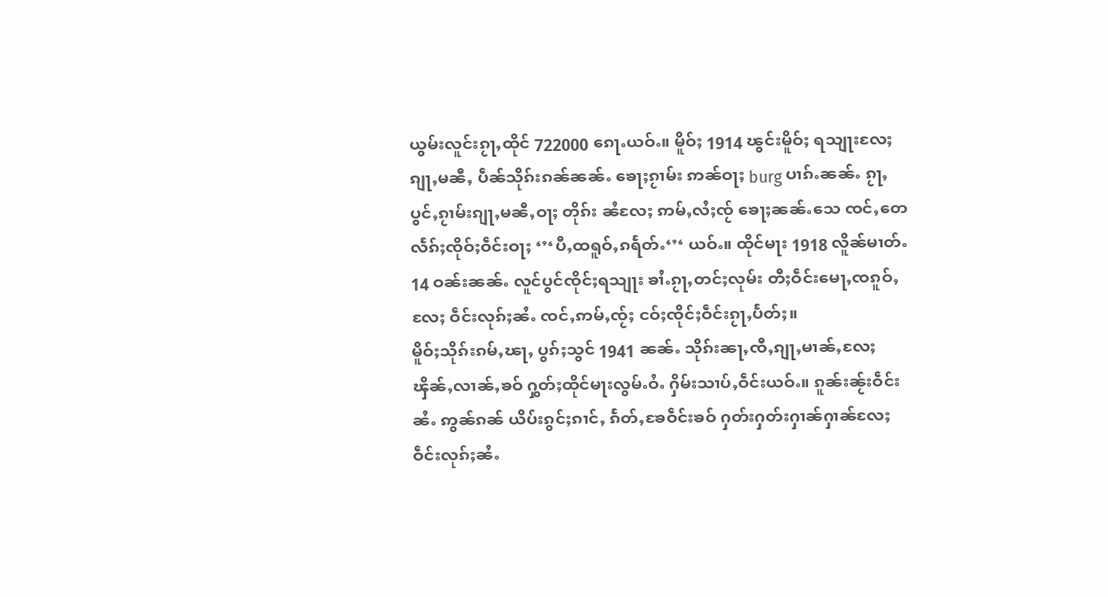ယွမ်းလူင်းၵႂႃႇထိုင် 722000 ၵေႃႉယဝ်ႉ။ မိူဝ်ႈ 1914 ၽွင်းမိူဝ်ႈ ရသျႃးလႄႈ ၵျႃႇမၼီႇ ပဵၼ်သိုၵ်းၵၼ်ၼၼ်ႉ ၶေႃႈၵႂၢမ်း ဢၼ်ဝႃႈ burg ပၢၵ်ႉၼၼ်ႉ ၵႂႃႇပွင်ႇၵႂၢမ်းၵျႃႇမၼီႇဝႃႈ တိုၵ်း ၼႆလႄႈ ဢမ်ႇလႆႈၸႂ် ၶေႃႈၼၼ်ႉသေ ၸင်ႇတေလႅၵ်ႈၸိုဝ်ႈဝဵင်းဝႃႈ ‘’‘ပီႇထရူဝ်ႇၵရႅတ်ႉ‘’‘ ယဝ်ႉ။ ထိုင်မႃး 1918 လိူၼ်မၢတ်ႉ 14 ဝၼ်းၼၼ်ႉ လူင်ပွင်ၸိုင်ႈရသျႃး ၶၢႆႉၵႂႃႇတင်ႈလုမ်း တီႈဝဵင်းမေႃႇၸၵူဝ်ႇလႄႈ ဝဵင်းလုၵ်ႈၼႆႉ ၸင်ႇဢမ်ႇၸႂ်ႈ ငဝ်ႈၸိုင်ႈဝဵင်းၵႂႃႇပႅတ်ႈ။
မိူဝ်ႈသိုၵ်းၵမ်ႇၽႃႇ ပွၵ်ႈသွင် 1941 ၼၼ်ႉ သိုၵ်းၼႃႇၸီႇၵျႃႇမၢၼ်ႇလႄႈ ၾိၼ်ႇလၢၼ်ႇၶဝ် ႁွတ်ႈထိုင်မႃးလွမ်ႉဝႆႉ ႁိမ်းသၢပ်ႇဝဵင်းယဝ်ႉ။ ၵူၼ်းၼႂ်းဝဵင်းၼႆႉ ဢွၼ်ၵၼ် ယိပ်းၵွင်ႈၵၢင်ႇ ၵႅတ်ႇၶႄဝဵင်းၶဝ် ႁတ်းႁတ်းႁၢၼ်ႁၢၼ်လႄႈ ဝဵင်းလုၵ်ႈၼႆႉ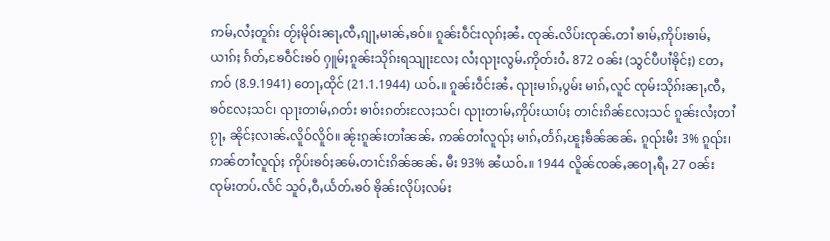ဢမ်ႇလႆႈတူၵ်း တႂ်ႈမိုဝ်းၼႃႇၸီႇၵျႃႇမၢၼ်ႇၶဝ်။ ၵူၼ်းဝဵင်းလုၵ်ႈၼႆႉ ၸုၼ်ႉလိပ်းၸုၼ်ႉတၢႆ ၶၢမ်ႇဢိုပ်းၶၢမ်ႇယၢၵ်ႈ ၵႅတ်ႇၶႄဝဵင်းၶဝ် ႁူမ်ႈၵူၼ်းသိုၵ်းရသျႃးလႄႈ လႆႈၺႃးလွမ်ႉဢိုတ်းဝႆႉ 872 ဝၼ်း (သွင်ပီပၢႆၶိုင်ႈ) တႄႇဢဝ် (8.9.1941) တေႃႇထိုင် (21.1.1944) ယဝ်ႉ။ ၵူၼ်းဝဵင်းၼႆႉ ၺႃးမၢၵ်ႇပွမ်း မၢၵ်ႇလူင် ၸုမ်းသိုၵ်းၼႃႇၸီႇၶဝ်လႄႈသင်၊ ၺႃးတၢမ်ႇၵတ်း ၶၢဝ်းၵတ်းလႄႈသင်၊ ၺႃးတၢမ်ႇဢိုပ်းယၢပ်ႈ တၢင်းၵိၼ်လႄႈသင် ၵူၼ်းလႆႈတၢႆၵႂႃႇ ၼိုင်ႈလၢၼ်ႉလိူဝ်လိူဝ်။ ၼႂ်းၵူၼ်းတၢႆၼၼ်ႉ ဢၼ်တၢႆလူၺ်ႈ မၢၵ်ႇတႅၵ်ႇၽူႈၶဵၼ်ၼၼ်ႉ ၵူၺ်းမီး 3% ၵူၺ်း၊ ဢၼ်တၢႆလူၺ်ႈ ဢိုပ်းၶဝ်ႈၼမ်ႉတၢင်းၵိၼ်ၼၼ်ႉ မီး 93% ၼႆယဝ်ႉ။ 1944 လိူၼ်ၸၼ်ႇၼဝႃႇရီႇ 27 ဝၼ်း ၸုမ်းတပ်ႉလႅင် သူဝ်ႇဝီႇယႅတ်ႉၶဝ် ၶိုၼ်းလိုပ်ႈလမ်း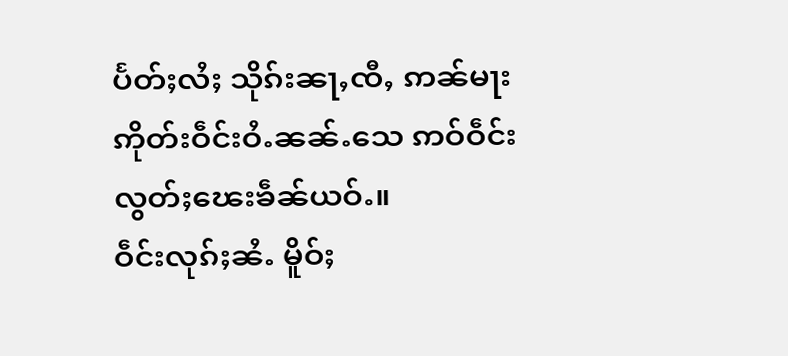ပႅတ်ႈလႆႈ သိုၵ်းၼႃႇၸီႇ ဢၼ်မႃးဢိုတ်းဝဵင်းဝႆႉၼၼ်ႉသေ ဢဝ်ဝဵင်းလွတ်ႈၽေးၶဵၼ်ယဝ်ႉ။
ဝဵင်းလုၵ်ႈၼႆႉ မိူဝ်ႈ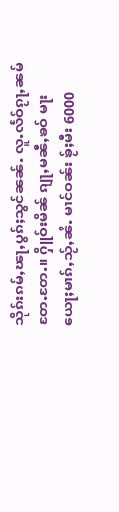သိုၵ်းၵမ်ႇၽႃႇပွၵ်ႈသွင်ၼၼ်ႉ လူႉလႅဝ်ၵႂႃႇၼမ်တႄႉတႄႉ။ ႁိူဝ်းမိၼ် ၵျႃႇမၼီႇၶဝ် မႃးယေႃႈမၢၵ်ႇသႂ်ႇၼႆႉ မၢင်ဝၼ်း ၶႂ်ႈမီး 6000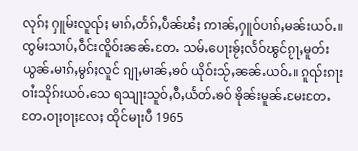လုၵ်ႈ ႁူမ်းလူၺ်ႈ မၢၵ်ႇတႅၵ်ႇပဵၼ်ၽႆႈ ဢၢၼ်ႇႁူဝ်ပၢၵ်ႇမၼ်းယဝ်ႉ။ ၸွမ်းသၢပ်ႇဝဵင်းၸိူဝ်းၼၼ်ႉတႄႉ သမ်ႉပေႃးၶႂ်ႈလႅဝ်ၽွင်ၵႂႃႇမူတ်း ယွၼ်ႉမၢၵ်ႇမွၵ်ႈလူင် ၵျႃႇမၢၼ်ႇၶဝ် ယိုဝ်းသႂ်ႇၼၼ်ႉယဝ်ႉ။ ၵူၺ်းၵႃး ဝၢႆးသိုၵ်းယဝ်ႉသေ ရသျႃးသူဝ်ႇဝီႇယႅတ်ႉၶဝ် ၶိုၼ်းမူၼ်ႉမႄးတႄႉတႄႉဝႃႈဝႃႈလႄႈ ထိုင်မႃးပီ 1965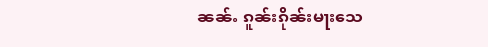ၼၼ်ႉ ၵူၼ်းၵိုၼ်းမႃးသေ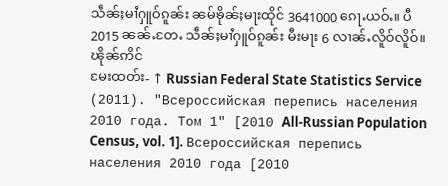သဵၼ်ႈမၢႆႁူဝ်ၵူၼ်း ၼမ်ၶိုၼ်ႈမႃးထိုင် 3641000 ၵေႃႉယဝ်ႉ။ ပီ 2015 ၼၼ်ႉတႄႉ သဵၼ်ႈမၢႆႁူဝ်ၵူၼ်း မီးမႃး 6 လၢၼ်ႉလိူဝ်လိူဝ်။
ၽိုၼ်ဢိင်
မႄးထတ်း- ↑ Russian Federal State Statistics Service (2011). "Всероссийская перепись населения 2010 года. Том 1" [2010 All-Russian Population Census, vol. 1]. Всероссийская перепись населения 2010 года [2010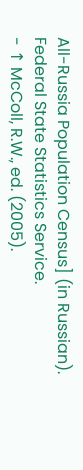All-Russia Population Census] (in Russian). Federal State Statistics Service.
- ↑ McColl, R.W., ed. (2005).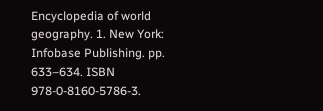Encyclopedia of world geography. 1. New York: Infobase Publishing. pp. 633–634. ISBN 978-0-8160-5786-3.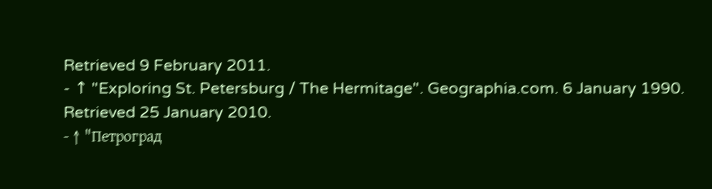Retrieved 9 February 2011.
- ↑ "Exploring St. Petersburg / The Hermitage". Geographia.com. 6 January 1990. Retrieved 25 January 2010.
- ↑ "Петроград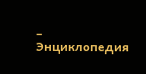– Энциклопедия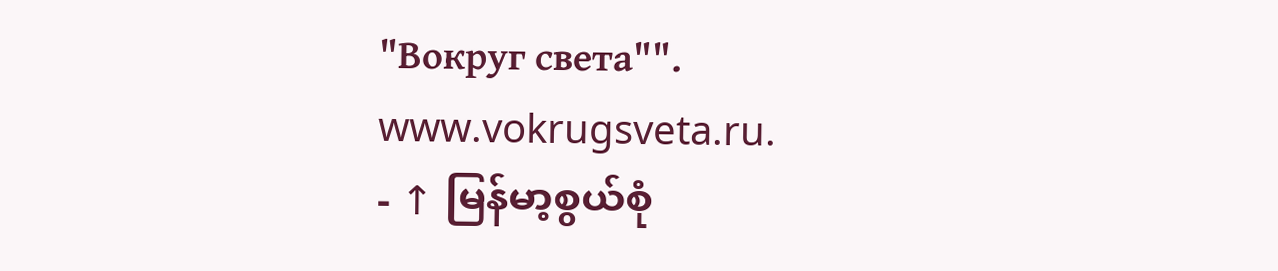"Вокруг света"". www.vokrugsveta.ru.
- ↑ မြန်မာ့စွယ်စုံ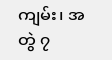ကျမ်း၊ အတွဲ ၇